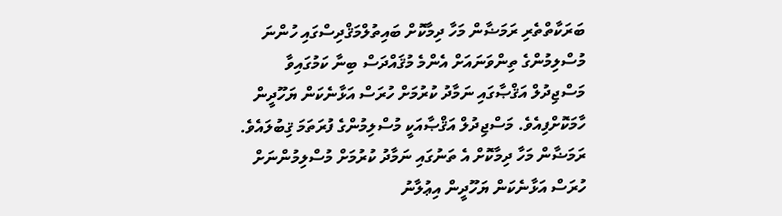ބަރަކާތްތެރި ރަމަޟާން މަހާ ދިމާކޮށް ބައިތުލްމަޤްދިސްގައި ހުންނަ މުސްލިމުންގެ ތިންވަނައަށް އެންމެ މުޤައްދަސް ބިނާ ކަމުގައިވާ މަސްޖިދުލް އަޤްޞާގައި ނަމާދު ކުރުމަށް ހުރަސް އަޅާނެކަން ޔަހޫދީން ހާމަކޮށްފިއެވެ. މަސްޖިދުލް އަޤްޞާއަކީ މުސްލިމުންގެ ފުރަތަމަ ޤިބުލައެވެ. ރަމަޟާން މަހާ ދިމާކޮށް އެ ތަނުގައި ނަމާދު ކުރުމަށް މުސްލިމުންނަށް ހުރަސް އަޅާނެކަން ޔަހޫދީން އިޢުލާނު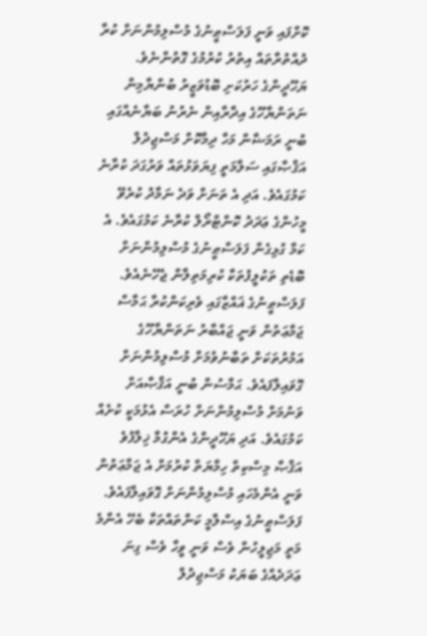ކޮށްފައި ވަނީ ފަލަސްޠީނުގެ މުސްލިމުންނަށް ކުރާ ދުއްތުރާތައް އިތުރު ކުރުމުގެ ގޮތުންނެވެ.
ޔަހޫދީންގެ ހަރުކަށި ބޮޑުވަޒީރު ބުންޔާމިން ނަތަންޔާހޫގެ އިދާރާއިން ނެރުނު ބަޔާނެއްގައި ބުނީ ރަމަޟާން މަހާ ދިމާކޮށް މަސްޖިދުލް އަޤްޞާގައި ސަލާމަތީ ފިޔަވަޅުތައް ވަރުގަދަ ކުރާނެ ކަމުގައެވެ. އަދި އެ ތަނަށް ވަދެ ނަމާދު ކުރެވޭ މީހުންގެ ޢަދަދު ކޮންޓްރޯލް ކުރާނެ ކަމުގައެވެ. އެ ކަމާ ގުޅިގެން ފަލަސްޠީނުގެ މުސްލިމުންނަށް ބޮޑެތި ތަކުލީފުތަކާ ކުރިމަތިލާން ޖެހޭނެއެވެ.
ފަލަސްޠީނުގެ ޣައްޒާގައި ވެރިކަންކުރާ ޙަމާސް ޖަމާޢަތުން ވަނީ ޖައްބާރު ނަތަންޔާހޫގެ އަމުރުތަކަށް ތަބާނުވުމަށް މުސްލިމުންނަށް ގޮވައިލާފައެވެ. ޙަމާސުން ބުނީ އަޤްޞާއަށް ވަނުމަށް މުސްލިމުންނަށް ހުރަސް އެޅުމަކީ ކުށެއް ކަމުގައެވެ. އަދި ޔަހޫދީންގެ އެންގުމާ ޚިލާފުވެ އަޤްޞާ މިސްކިތް ހިމާޔަތް ކުރުމަށް އެ ޖަމާޢަތުން ވަނީ އެންމެހައި މުސްލިމުންނަށް ގޮވައިލާފައެވެ.
ފަލަސްޠީނުގެ އިސްލާމީ ކަންތައްތަކާ ބެހޭ އެންމެ މަތީ މަޖިލީހުން ވެސް ވަނީ ވީހާ ވެސް ގިނަ ޢަދަދެއްގެ ބަޔަކު މަސްޖިދުލް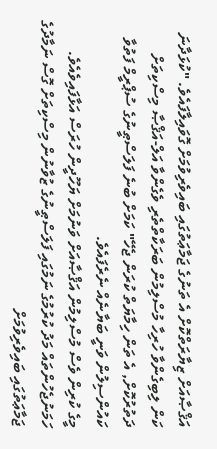އަޤްޞާއަށް ޒިޔާރަތްކޮށް އެ ތަނުގެ ޖަމާޢަތުގައި ބައިވެރިވުމަށް ގޮވައިލާފައެވެ. "ކުޅަދާނަ ކަން ލިބިގެންވާ ހުރިހާ މުސްލިމުން ބަރަކާތްތެރި ވެގެންވާ އަލް-އަޤްޞާ މިސްކިތަށް ދަތުރުކޮށް, އެ ތަން ހިމާޔަތް ކުރަން ޖެހޭ" ކަމަށް ބުނެ ފަލަސްޠީނުގެ ސުޕްރީމް ފަތުވާ ކައުންސިލުން ވަނީ ބަޔާނެއް ނެރެފައެވެ.
މީގެ ކުރިން ވެސް މުސްލިމުން އަޤްޞާއަށް ވަނުމަށް ޔަހޫދީން ހުރަސް އަޅާފައިވެއެވެ. ހަމަނުޖެހުންތައް މަދު ކުރުމުގެ ނަމުގައި ފަލަސްޠީނުގެ ޒުވާނުން މިސްކިތަށް ގޮސް ނަމާދުގެ ޖަމާޢަތުގައި ބައިވެރިވުމަށް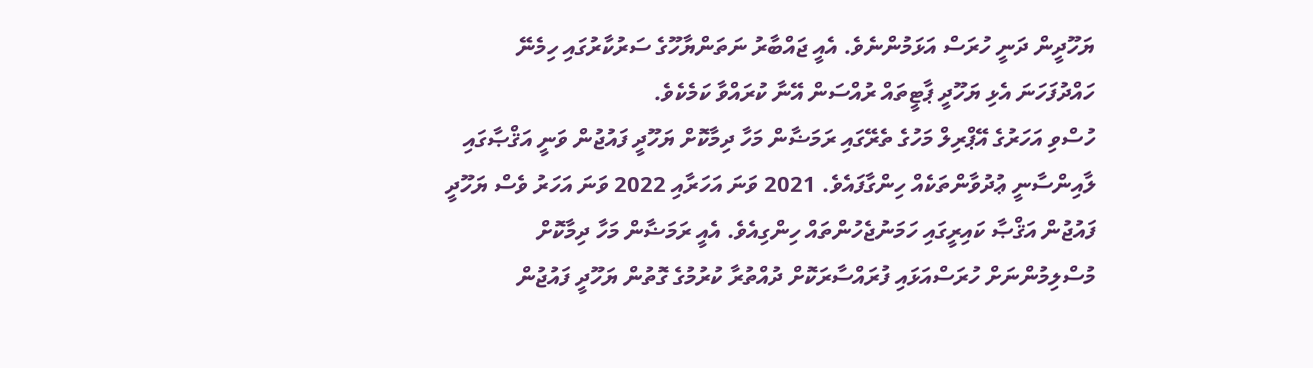ޔަހޫދީން ދަނީ ހުރަސް އަޅަމުންނެވެ. އެއީ ޖައްބާރު ނަތަންޔާހޫގެ ސަރުކާރުގައި ހިމެނޭ ހައްދުފަހަނަ އެޅި ޔަހޫދީ ޕާޓީތައް ރުއްސަން އޭނާ ކުރައްވާ ކަމެކެވެ.
ހުސްވި އަހަރުގެ އޭޕްރިލް މަހުގެ ތެރޭގައި ރަމަޟާން މަހާ ދިމާކޮށް ޔަހޫދީ ފައުޖުން ވަނީ އަޤްޞާގައި ލާއިންސާނީ ޢުދުވާންތަކެއް ހިންގާފައެވެ. 2021 ވަނަ އަހަރާއި 2022 ވަނަ އަހަރު ވެސް ޔަހޫދީ ފައުޖުން އަޤްޞާ ކައިރީގައި ހަމަނުޖެހުންތައް ހިންގިއެވެ. އެއީ ރަމަޟާން މަހާ ދިމާކޮށް މުސްލިމުންނަށް ހުރަސްއަޅައި ފުރައްސާރަކޮށް ދުއްތުރާ ކުރުމުގެ ގޮތުން ޔަހޫދީ ފައުޖުން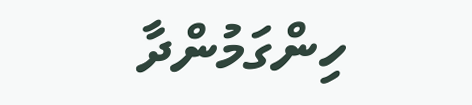ހިންގަމުންދާ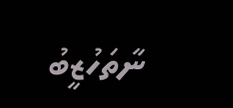ނާތަހުޒީބު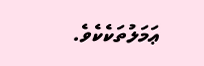ޢަމަލުތަކެކެވެ.